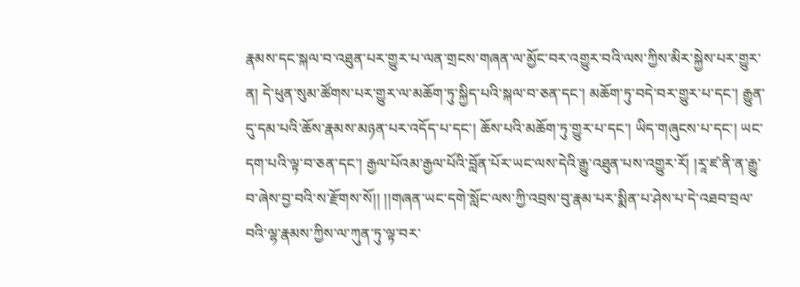རྣམས་དང་སྐལ་བ་འཐུན་པར་གྱུར་པ་ལན་གྲངས་གཞན་ལ་མྱོང་བར་འགྱུར་བའི་ལས་ཀྱིས་མིར་སྐྱེས་པར་གྱུར་ན། དེ་ཕུན་སུམ་ཚོགས་པར་གྱུར་ལ་མཆོག་ཏུ་སྐྱིད་པའི་སྐལ་བ་ཅན་དང་། མཆོག་ཏུ་བདེ་བར་གྱུར་པ་དང་། རྒྱུན་དུ་དམ་པའི་ཆོས་རྣམས་མཉན་པར་འདོད་པ་དང་། ཆོས་པའི་མཆོག་ཏུ་གྱུར་པ་དང་། ཡིད་གཞུངས་པ་དང་། ཡང་དག་པའི་ལྟ་བ་ཅན་དང་། རྒྱལ་པོའམ་རྒྱལ་པོའི་བློན་པོར་ཡང་ལས་དེའི་རྒྱུ་འཐུན་པས་འགྱུར་རོ། །རཱ་ཛ་ནི་ན་རྒྱུ་བ་ཞེས་བྱ་བའི་ས་རྫོགས་སོ།། །།གཞན་ཡང་དགེ་སློང་ལས་ཀྱི་འབྲས་བུ་རྣམ་པར་སྨིན་པ་ཤེས་པ་དེ་འཐབ་བྲལ་བའི་ལྷ་རྣམས་ཀྱིས་ལ་ཀུན་ཏུ་ལྟ་བར་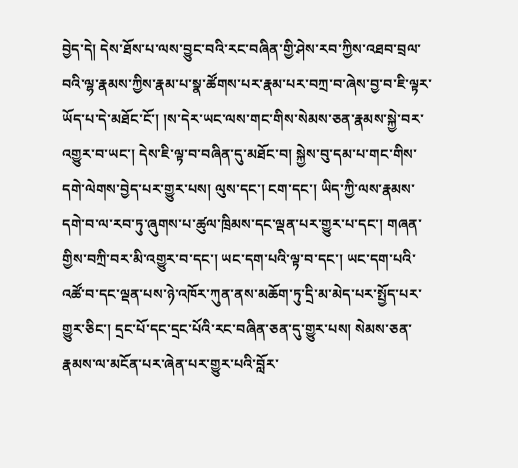བྱེད་དེ། དེས་ཐོས་པ་ལས་བྱུང་བའི་རང་བཞིན་གྱི་ཤེས་རབ་ཀྱིས་འཐབ་བྲལ་བའི་ལྷ་རྣམས་ཀྱིས་རྣམ་པ་སྣ་ཚོགས་པར་རྣམ་པར་བཀྲ་བ་ཞེས་བྱ་བ་ཇི་ལྟར་ཡོད་པ་དེ་མཐོང་ངོ་། །ས་དེར་ཡང་ལས་གང་གིས་སེམས་ཅན་རྣམས་སྐྱེ་བར་འགྱུར་བ་ཡང་། དེས་ཇི་ལྟ་བ་བཞིན་དུ་མཐོང་བ། སྐྱེས་བུ་དམ་པ་གང་གིས་དགེ་ལེགས་བྱེད་པར་གྱུར་པས། ལུས་དང་། ངག་དང་། ཡིད་ཀྱི་ལས་རྣམས་དགེ་བ་ལ་རབ་ཏུ་ཞུགས་པ་ཚུལ་ཁྲིམས་དང་ལྡན་པར་གྱུར་པ་དང་། གཞན་གྱིས་བཀྲི་བར་མི་འགྱུར་བ་དང་། ཡང་དག་པའི་ལྟ་བ་དང་། ཡང་དག་པའི་འཚོ་བ་དང་ལྡན་པས་ཉེ་འཁོར་ཀུན་ནས་མཆོག་ཏུ་དྲི་མ་མེད་པར་སྤྱོད་པར་གྱུར་ཅིང་། དྲང་པོ་དང་དྲང་པོའི་རང་བཞིན་ཅན་དུ་གྱུར་པས། སེམས་ཅན་རྣམས་ལ་མངོན་པར་ཞེན་པར་གྱུར་པའི་བློར་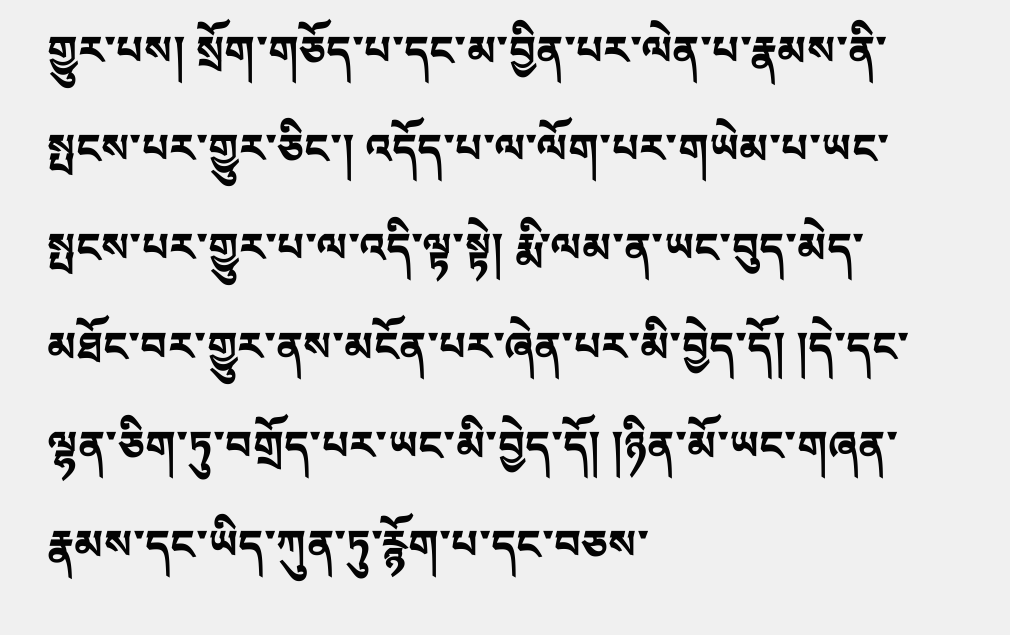གྱུར་པས། སྲོག་གཅོད་པ་དང་མ་བྱིན་པར་ལེན་པ་རྣམས་ནི་སྤངས་པར་གྱུར་ཅིང་། འདོད་པ་ལ་ལོག་པར་གཡེམ་པ་ཡང་སྤངས་པར་གྱུར་པ་ལ་འདི་ལྟ་སྟེ། རྨི་ལམ་ན་ཡང་བུད་མེད་མཐོང་བར་གྱུར་ནས་མངོན་པར་ཞེན་པར་མི་བྱེད་དོ། །དེ་དང་ལྷན་ཅིག་ཏུ་བགྲོད་པར་ཡང་མི་བྱེད་དོ། །ཉིན་མོ་ཡང་གཞན་རྣམས་དང་ཡིད་ཀུན་ཏུ་རྙོག་པ་དང་བཅས་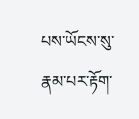པས་ཡོངས་སུ་རྣམ་པར་རྟོག་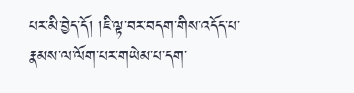པར་མི་བྱེད་དོ། །ཇི་ལྟ་བར་བདག་གིས་འདོད་པ་རྣམས་ལ་ལོག་པར་གཡེམ་པ་དག་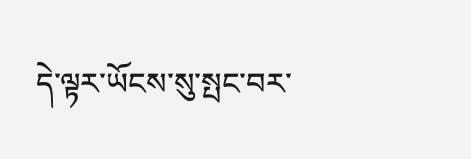དེ་ལྟར་ཡོངས་སུ་སྤང་བར་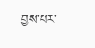བྱས་པར་